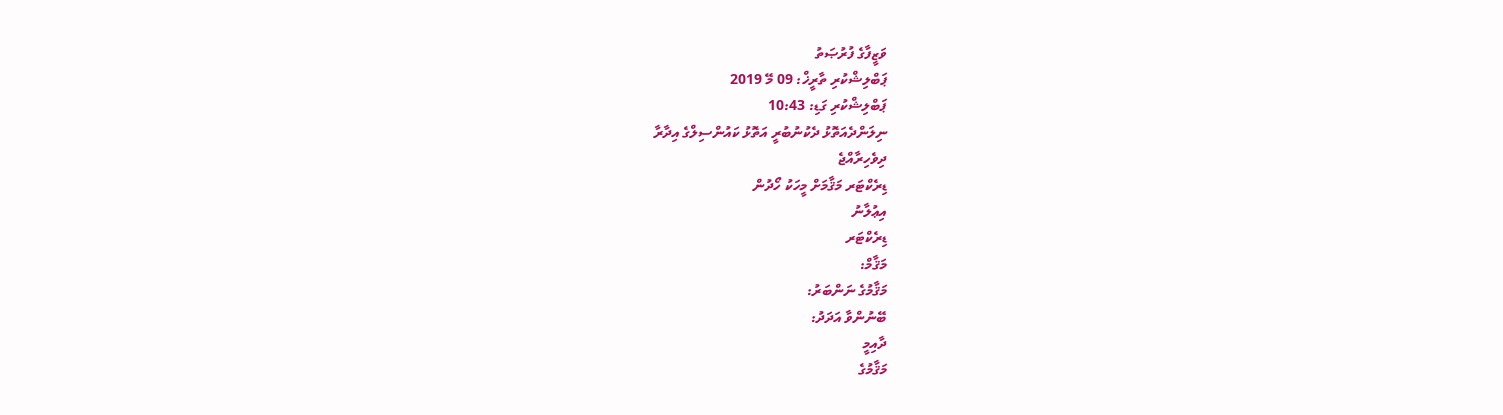ވަޒީފާގެ ފުރުޞަތު
ޕަބްލިޝްކުރި ތާރީޚް: 09 މޭ 2019
ޕަބްލިޝްކުރި ގަޑި: 10:43
ނިލަންދެއަތޮޅު ދެކުނުބުރީ އަތޮޅު ކައުންސިލްގެ އިދާރާ
ދިވެހިރާއްޖެ
ޑިރެކްޓަރ މަޤާމަށް މީހަކު ހޯދުން
އިޢުލާނު
ޑިރެކްޓަރ
މަޤާމް:
މަޤާމުގެ ނަންބަރު:
ބޭނުންވާ އަދަދު:
ދާއިމީ
މަޤާމުގެ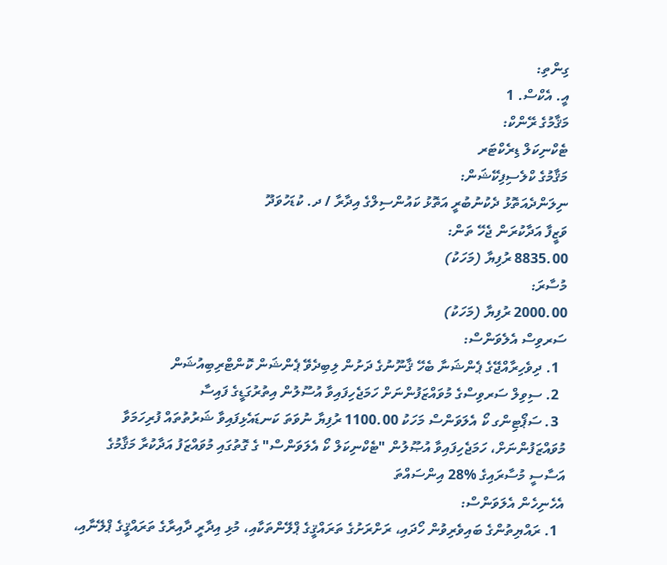ގިންތި:
އީ. އެކްސް. 1
މަޤާމުގެ ރޭންކް:
ޓެކްނިކަލް ޑިރެކްޓަރ
މަޤާމުގެ ކްލެސިފިކޭޝަން:
ނިލަންދެއަތޮޅު ދެކުނުބުރީ އަތޮޅު ކައުންސިލްގެ އިދާރާ / ދ. ކުޑަހުވަދޫ
ވަޒީފާ އަދާކުރަން ޖެހޭ ތަން:
8835.00 ރުފިޔާ (މަހަކު)
މުސާރަ:
2000.00 ރުފިޔާ (މަހަކު)
ސަރވިސް އެލެވަންސް:
  1. ދިވެހިރާއްޖޭގެ ޕެންޝަނާ ބެހޭ ޤާނޫނުގެ ދަށުން ލިބިދެވޭ ޕެންޝަން ކޮންޓްރިބިއުޝަން
  2. ސިވިލް ސަރވިސްގެ މުވައްޒަފުންނަށް ހަމަޖެހިފައިވާ އުސޫލުން އިތުރުގަޑީގެ ފައިސާ
  3. ސަޕޯޓިންގ ކޯ އެލަވަންސް މަހަކު 1100.00 ރުފިޔާ ނުވަތަ ކަނޑައެޅިފައިވާ ޝަރުތުތައް ފުރިހަމަވާ މުވައްޒަފުންނަށް، ހަމަޖެހިފައިވާ އުޞޫލުން "ޓެކްނިކަލް ކޯ އެލަވަންސް" ގެ ގޮތުގައި މުވައްޒަފު އަދާކުރާ މަޤާމުގެ އަސާސީ މުސާރައިގެ %28 އިންސައްތަ
އެހެނިހެން އެލަވަންސް:
  1. ރައްޔިތުންގެ ބައިވެރިވުން ހޯދައި، ރަށްރަށުގެ ތަރައްޤީގެ ޕްލޭންތަކާއި، މުޅި އިދާރީ ދާއިރާގެ ތަރައްޤީގެ ޕްލޭނާއި،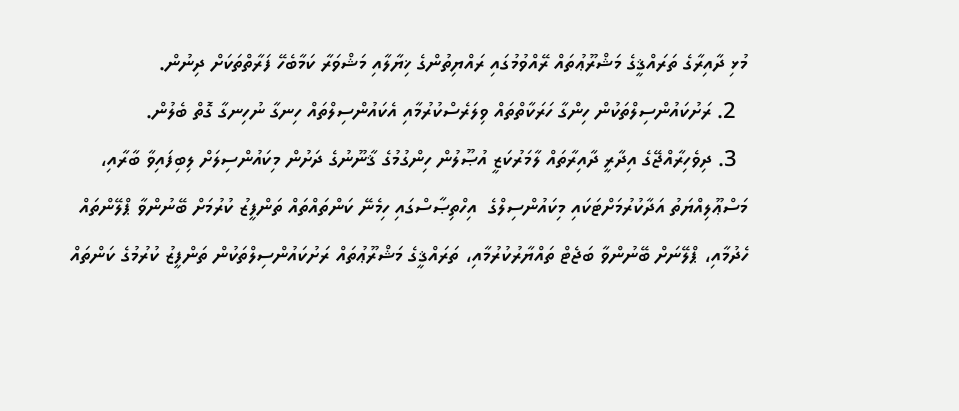މުޅި ދާއިރާގެ ތަރައްޤީގެ މަޝްރޫޢުތައް ރޭއްވުމުގައި ރައްޔިތުންގެ ޚިޔާލާއި މަޝްވަރާ ކަމާބެހޭ ފަރާތްތަކަށް ދިނުން.
  2. ރަށުކައުންސިލްތަކުން ހިންގާ ހަރަކާތްތައް ވިލަރެސްކުރުމާއި އެކައުންސިލްތައް ހިނގާ ނުހިނގާ ގޮތް ބެލުން.
  3. ދިވެހިރާއްޖޭގެ އިދާރީ ދާއިރާތައް ލާމަރުކަޒީ އުޞޫލުން ހިންގުމުގެ ޤާނޫނުގެ ދަށުން މިކައުންސިލަށް ލިބިފައިވާ ބާރާއި، މަސްޢޫލިއްޔަތު އަދާކުރުމަށްޓަކައި މިކައުންސިލްގެ  އިހްތިޞާސްގައި ހިމެނޭ ކަންތައްތައް ތަންފީޒު ކުރުމަށް ބޭނުންވާ ޕްލޭންތައް ހެދުމާއި، ޕްލޭނަށް ބޭނުންވާ ބަޖެޓް ތައްޔާރުކުރުމާއި، ތަރައްޤީގެ މަޝްރޫޢުތައް ރަށުކައުންސިލްތަކުން ތަންފީޒު ކުރުމުގެ ކަންތައް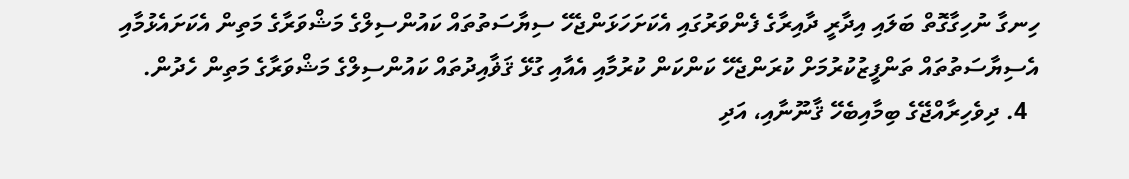ހިނގާ ނުހިގާގޮތް ބަލައި އިދާރީ ދާއިރާގެ ފެންވަރުގައި އެކަށަހަޅަންޖެހޭ ސިޔާސަތުތައް ކައުންސިލްގެ މަޝްވަރާގެ މަތިން އެކަށައެޅުމާއި އެސިޔާސަތުތައް ތަންފީޒުކުރުމަށް ކުރަންޖެހޭ ކަންކަން ކުރުމާއި އެއާއި ގުޅޭ ޤަޥާއިދުތައް ކައުންސިލްގެ މަޝްވަރާގެ މަތިން ހެދުން.
  4. ދިވެހިރާއްޖޭގެ ބިމާއިބެހޭ ޤާނޫނާއި، އަދި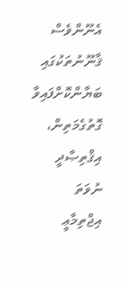އެނޫންވެސް ޤާނޫނުތަކުގައި ބަޔާންކޮށްފައިވާ ގޮތުގެމަތިން، އިޤްތިޞާދީ ނުވަތަ އިޖްތިމާޢީ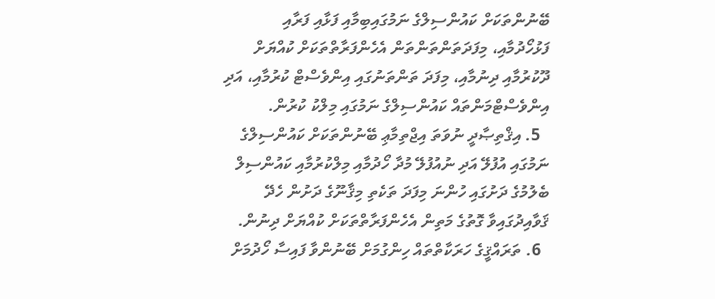ބޭނުންތަކަށް ކައުންސިލްގެ ނަމުގައިބިމާއި ފަޅާއި ފަރާއި ފަޅުހޯދުމާއި، މިފަދަތަންތަންތަން އެހެންފަރާތްތަކަށް ކުއްޔަށް ދޫކުރުމާއި ދިނުމާއި، މިފަދަ ތަންތަނުގައި އިންވެސްޓް ކުރުމާއި، އަދި އިންވެސްޓްމަންތައް ކައުންސިލްގެ ނަމުގައި މިލްކު ކުރުން.
  5. އިޤްތިޞާދީ ނުވަތަ އިޖްތިމާޢި ބޭނުންތަކަށް ކައުންސިލްގެ ނަމުގައި އުފުލޭ އަދި ނުއުފުލޭ މުދާ ހޯދުމާއި މިލްކުރުމާއި ކައުންސިލް ބެލުމުގެ ދަށުގައި ހުންނަ މިފަދަ ތަކެތި މިޤާނޫގެ ދަށުން ހެދޭ ޤަވާއިދުގައިވާ ގޮތުގެ މަތިން އެހެންފަރާތްތަކަށް ކުއްޔަށް ދިނުން.
  6. ތަރައްޤީގެ ހަރަކާތްތައް ހިންގުމަށް ބޭނުންވާ ފައިސާ ހޯދުމަށް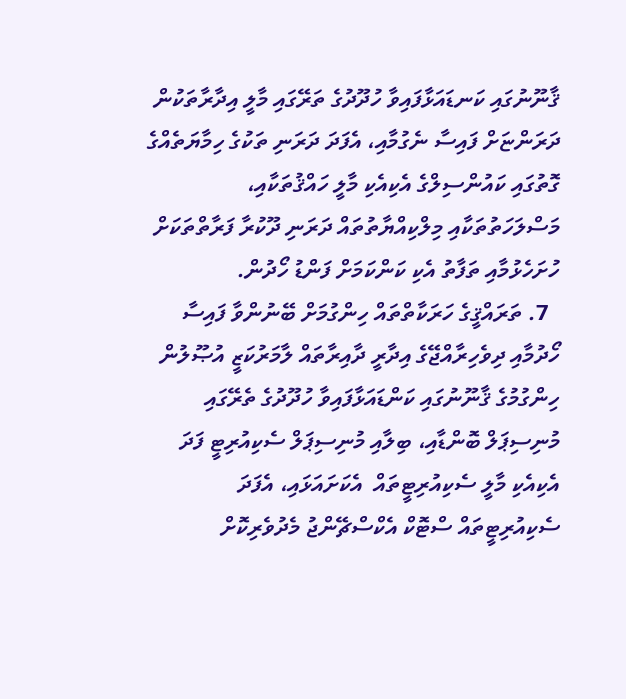ޤާނޫނުގައި ކަނޑައަޅާފައިވާ ހުދޫދުގެ ތަރޭގައި މާލީ އިދާރާތަކުން ދަރަންޏަށް ފައިސާ ނެގުމާއި، އެފަދަ ދަރަނި ތަކުގެ ހިމާޔަތެއްގެ ގޮތުގައި ކައުންސިލްގެ އެކިއެކި މާލީ ހައްޤުތަކާއި، މަސްލަހަތުތަކާއި މިލްކިއްޔާތުތައް ދަރަނި ދޫކުރާ ފަރާތްތަކަށް ހުށަހެޅުމާއި ތަފާތު އެކި ކަންކަމަށް ފަންޑު ހޯދުން.
  7. ތަރައްޤީގެ ހަރަކާތްތައް ހިންގުމަށް ބޭނުންވާ ފައިސާ ހޯދުމާއި ދިވެހިރާއްޖޭގެ އިދާރީ ދާއިރާތައް ލާމަރުކަޒީ އުޞޫލުން ހިންގުމުގެ ޤާނޫނުގައި ކަންޑައަޅާފައިވާ ހުދޫދުގެ ތެރޭގައި މުނިސިޕަލް ބޮންޑާއި، ބިލާއި މުނިސިޕަލް ސެކިއުރިޓީ ފަދަ އެކިއެކި މާލީ ސެކިއުރިޓީތައް  އެކަށައަޅައި، އެފަދަ ސެކިއުރިޓީތައް ސްޓޮކް އެކްސްޗޭންޖު މެދުވެރިކޮށް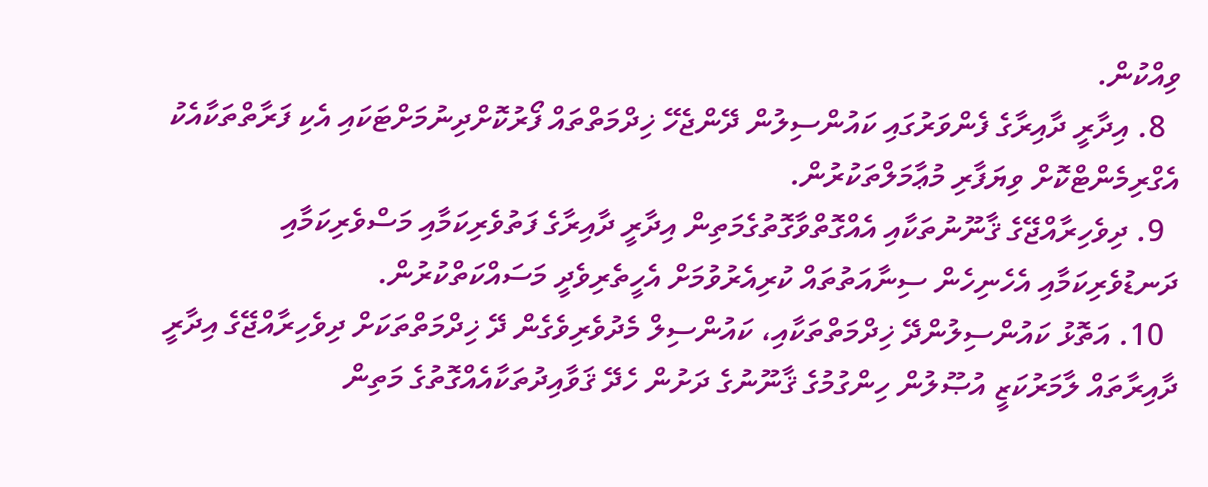ވިއްކުން.
  8. އިދާރީ ދާއިރާގެ ފެންވަރުގައި ކައުންސިލުން ދޭންޖެހޭ ޚިދްމަތްތައް ފޯރުކޮށްދިނުމަށްޓަކައި އެކި ފަރާތްތަކާއެކު އެގްރިމެންޓްކޮށް ވިޔަފާރި މުޢާމަލްތަކުރުން.
  9. ދިވެހިރާއްޖޭގެ ޤާނޫނުތަކާއި އެއްގޮތްވާގޮތުގެމަތިން އިދާރީ ދާއިރާގެ ފަތުވެރިކަމާއި މަސްވެރިކަމާއި ދަނޑުވެރިކަމާއި އެހެނިހެން ސިނާއަތުތައް ކުރިއެރުވުމަށް އެހީތެރިވެދީ މަސައްކަތްކުރުން.
  10. އަތޮޅު ކައުންސިލުންދޭ ޚިދްމަތްތަކާއި، ކައުންސިލް މެދުވެރިވެގެން ދޭ ޚިދްމަތްތަކަށް ދިވެހިރާއްޖޭގެ އިދާރީ ދާއިރާތައް ލާމަރުކަޒީ އުޞޫލުން ހިންގުމުގެ ޤާނޫނުގެ ދަށުން ހެދޭ ޤަވާއިދުތަކާއެއްގޮތުގެ މަތިން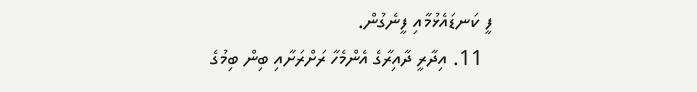ފީ ކަނޑައެޅުމާއި ފީނެގުން.
  11. އިދާރީ ދާއިރާގެ އެންމެހާ ރަށްރަށާއި ބިން ބިމުގެ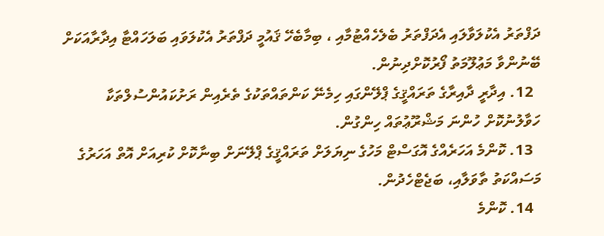ދަފްތަރު އެކުލަވާލައި އެދަފްތަރު ބެލެހެއްޓުމާއި ، ބިމާބެހޭ ޤައުމީ ދަފްތަރު އެކުލަވައި ބަލަހައްޓާ އިދާރާއަކަށް ބޭނުންވާ މަޢުލޫމަތު ފޯރުކޮށްދިނުން.
  12. އިދާރީ ދާއިރާގެ ތަރައްޤީގެ ޕްލޭންގައި ހިމެނޭ ކަންތައްތަކުގެ ތެރެއިން ރަށުކައުންސުލްތަކާ ހަވާލުނުކޮށް ހުންނަ މަޝްރޫޢުތައް ހިންގުން.
  13. ކޮންމެ އަހަރެއްގެ އޮގަސްޓް މަހުގެ ނިޔަލަށް ތަރައްޤީގެ ޕްލޭނަށް ބިނާކޮށް ކުރިއަށް އޮތް އަހަރުގެ މަސައްކަތު ތާވަލާއި، ބަޖެޓްހެދުން.
  14. ކޮންމެ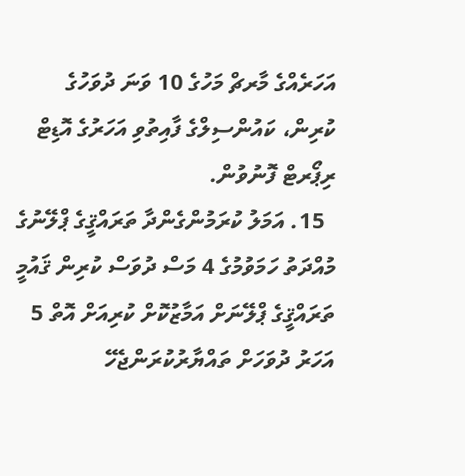އަހަރެއްގެ މާރޗް މަހުގެ 10 ވަނަ ދުވަހުގެ ކުރިން، ކައުންސިލްގެ ފާއިތުވި އަހަރުގެ އޮޑިޓް ރިޕޯރޓް ފޮނުވުން.
  15. އަމަލު ކުރަމުންގެންދާ ތަރައްޤީގެ ޕްލޭނުގެ މުއްދަތު ހަމަވުމުގެ 4 މަސް ދުވަސް ކުރިން ޤައުމީ ތަރައްޤީގެ ޕްލޭނަށް އަމާޒުކޮށް ކުރިއަށް އޮތް 5 އަހަރު ދުވަހަށް ތައްޔާރުކުރަންޖެހޭ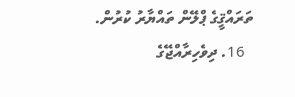ތަރައްޤީގެ ޕްލޭން ތައްޔާރު ކުރުން.
  16. ދިވެހިރާއްޖޭގެ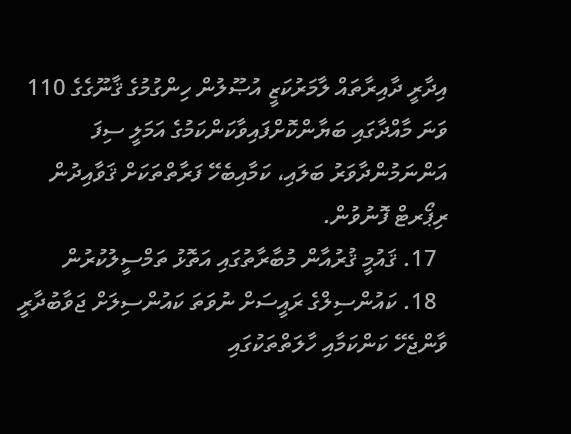އިދާރީ ދާއިރާތައް ލާމަރުކަޒީ އުޞޫލުން ހިންގުމުގެ ޤާނޫގެގެ 110 ވަނަ މާއްދާގައި ބަޔާންކޮށްފައިވާކަންކަމުގެ އަމަލީ ސިފަ އަންނަމުންދާވަރު ބަލައި، ކަމާއިބެހޭ ފަރާތްތަކަށް ޤަވާއިދުން ރިޕޯރޓް ފޮނުވުން.
  17. ޤައުމީ ޤުރުއާން މުބާރާތުގައި އަތޮޅު ތަމްސީލުކުރުން
  18. ކައުންސިލްގެ ރައީސަށް ނުވަތަ ކައުންސިލަށް ޖަވާބުދާރީ ވާންޖެހޭ ކަންކަމާއި ހާލަތްތަކުގައި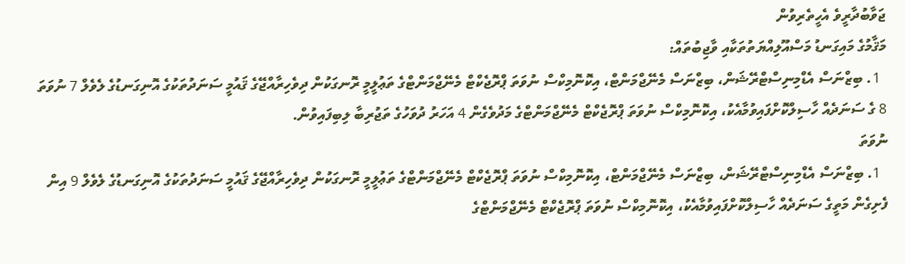ޖަވާބުދާރީވެ އެހީތެރިވުން
މަޤާމުގެ މައިގަނޑު މަސްއޫލިއްޔަތުތަކާއި ވާޖިބުތައް:
  1. ބިޒްނަސް އެޑްމިނިސްޓްރޭޝަން، ބިޒްނަސް މެނޭޖްމަންޓް، އިކޮނޮމިކްސް ނުވަތަ ޕްރޮޖެކްޓް މެނޭޖްމަންޓްގެ ތަޢުލީމީ ރޮނގަކުން ދިވެހިރާއްޖޭގެ ޤައުމީ ސަނަދުތަކުގެ އޮނިގަނޑުގެ ލެވެލް 7 ނުވަތަ 8 ގެ ސަނަދެއް ހާސިލްކޮށްފައިވުމާއެކު، އިކޮނޮމިކްސް ނުވަތަ ޕްރޮޖެކްޓް މެނޭޖްމަންޓްގެ މަދުވެގެން 4 އަހަރު ދުވަހުގެ ތަޖުރިބާ ލިބިފައިވުން.
ނުވަތަ
  1. ބިޒްނަސް އެޑްމިނިސްޓްރޭޝަން، ބިޒްނަސް މެނޭޖްމަންޓް، އިކޮނޮމިކްސް ނުވަތަ ޕްރޮޖެކްޓް މެނޭޖްމަންޓްގެ ތަޢުލީމީ ރޮނގަކުން ދިވެހިރާއްޖޭގެ ޤައުމީ ސަނަދުތަކުގެ އޮނިގަނޑުގެ ލެވެލް 9 އިން ފެށިގެން މަތީގެ ސަނަދެއް ހާސިލްކޮށްފައިވުމާއެކު، އިކޮނޮމިކްސް ނުވަތަ ޕްރޮޖެކްޓް މެނޭޖްމަންޓްގެ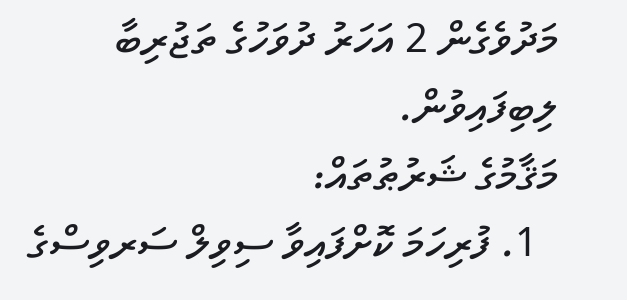މަދުވެގެން 2 އަހަރު ދުވަހުގެ ތަޖުރިބާ ލިބިފައިވުން.
މަޤާމުގެ ޝަރުޠުތައް:
  1. ފުރިހަމަ ކޮށްފައިވާ ސިވިލް ސަރވިސްގެ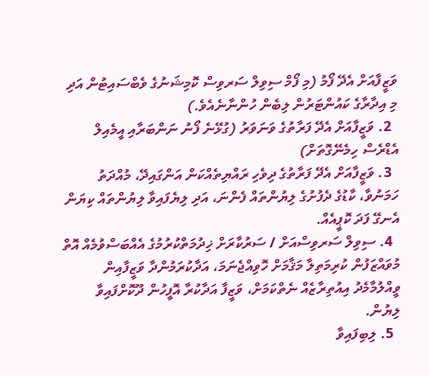ވަޒީފާއަށް އެދޭ ފޯމު (މި ފޯމް ސިވިލް ސަރވިސް ކޮމިޝަނުގެ ވެބްސައިޓުން އަދި މި އިދާރާގެ ކައުންޓަރުން ލިބެން ހުންނާނެއެވެ.)
  2. ވަޒީފާއަށް އެދޭ ފަރާތުގެ ވަނަވަރު (ގުޅޭނެ ފޯނު ނަންބަރާއި އީމެއިލް އެޑްރެސް ހިމެނޭގޮތަށް)
  3. ވަޒީފާއަށް އެދޭ ފަރާތުގެ ދިވެހި ރައްޔިތެއްކަން އަންގައިދޭ، މުއްދަތު ހަމަނުވާ، ކާޑުގެ ދެފުށުގެ ލިޔުންތައް ފެންނަ، އަދި ލިޔެފައިވާ ލިޔުންތައް ކިޔަން އެނގޭ ފަދަ ކޮޕީއެއް.
  4. ސިވިލް ސަރވިސްއަށް / ސަރުކާރަށް ޚިދުމަތްކުރުމުގެ އެއްބަސްވުމެއް އޮތް މުވައްޒަފުން ކުރިމަތިލާ މަޤާމަށް ހޮވިއްޖެނަމަ، އަދާކުރަމުންދާ ވަޒީފާއިން ވީއްލުމާމެދު އިއުތިރާޒެއް ނެތްކަމަށް، ވަޒީފާ އަދާކުރާ އޮފީހުން ދޫކޮށްފައިވާ ލިޔުން.
  5. ލިބިފައިވާ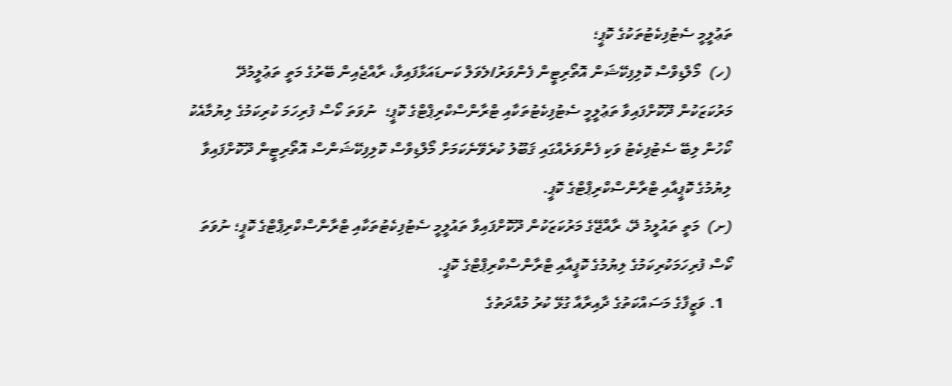ތަޢުލީމީ ސެޓުފިކެޓުތަކުގެ ކޮޕީ؛
(ހ)  މޯލްޑިވްސް ކޮލިފިކޭޝަން އޮތޯރިޓީން ފެންވަރު/ލެވަލް ކަނޑައަޅާފައިވާ، ރާއްޖެއިން ބޭރުގެ މަތީ ތަޢުލީމުދޭ މަރުކަޒަކުން ދޫކޮށްފައިވާ ތަޢުލީމީ ސެޓުފިކެޓުތަކާއި ޓްރާންސްކްރިޕްޓްގެ ކޮޕީ؛  ނުވަތަ ކޯސް ފުރިހަމަ ކުރިކަމުގެ ލިޔުމާއެކު ކޯހުން ލިބޭ ސެޓުފިކެޓު ވަކި ފެންވަރެއްގައި ޤަބޫލު ކުރެވޭނެކަމަށް މޯލްޑިވްސް ކޮލިފިކޭޝަންސް އޮތޯރިޓީން ދޫކޮށްފައިވާ ލިޔުމުގެ ކޮޕީއާއި ޓްރާންސްކްރިޕްޓްގެ ކޮޕީ.
(ށ)  މަތީ ތައުލީމު ދޭ، ރާއްޖޭގެ މަރުކަޒަކުން ދޫކޮށްފައިވާ ތައުލީމީ ސެޓުފިކެޓުތަކާއި ޓްރާންސްކްރިޕްޓްގެ ކޮޕީ؛ ނުވަތަ ކޯސް ފުރިހަމަކުރިކަމުގެ ލިޔުމުގެ ކޮޕީއާއި ޓްރާންސްކްރިޕްޓްގެ ކޮޕީ.
  1. ވަޒީފާގެ މަސައްކަތުގެ ދާއިރާއާ ގުޅޭ ކުރު މުއްދަތުގެ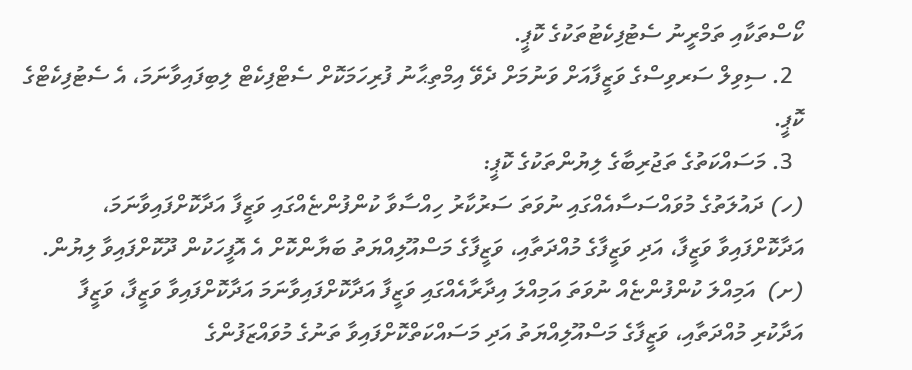ކޯސްތަކާއި ތަމްރީނު ސެޓުފިކެޓުތަކުގެ ކޮޕީ.
  2. ސިވިލް ސަރވިސްގެ ވަޒީފާއަށް ވަނުމަށް ދެވޭ އިމްތިޙާނު ފުރިހަމަކޮށް ސެޓްފިކެޓް ލިބިފައިވާނަމަ، އެ ސެޓުފިކެޓްގެ ކޮޕީ.
  3. މަސައްކަތުގެ ތަޖުރިބާގެ ލިޔުންތަކުގެ ކޮޕީ:
(ހ) ދައުލަތުގެ މުވައްސަސާއެއްގައި ނުވަތަ ސަރުކާރު ހިއްސާވާ ކުންފުންޏެއްގައި ވަޒީފާ އަދާކޮށްފައިވާނަމަ، އަދާކޮށްފައިވާ ވަޒީފާ، އަދި ވަޒީފާގެ މުއްދަތާއި، ވަޒީފާގެ މަސްއޫލިއްޔަތު ބަޔާންކޮށް އެ އޮފީހަކުން ދޫކޮށްފައިވާ ލިޔުން.
(ށ)  އަމިއްލަ ކުންފުންޏެއް ނުވަތަ އަމިއްލަ އިދާރާއެއްގައި ވަޒީފާ އަދާކޮށްފައިވާނަމަ އަދާކޮށްފައިވާ ވަޒީފާ، ވަޒީފާ އަދާކުރި މުއްދަތާއި، ވަޒީފާގެ މަސްއޫލިއްޔަތު އަދި މަސައްކަތްކޮށްފައިވާ ތަނުގެ މުވައްޒަފުންގެ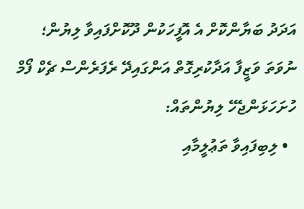އަދަދު ބަޔާންކޮށް އެ އޮފީހަކުން ދޫކޮށްފައިވާ ލިޔުން؛ ނުވަތަ ވަޒީފާ އަދާކުރިގޮތް އަންގައިދޭ ރެފަރެންސް ޗެކް ފޯމް
ހުށަހަޅަންޖެހޭ ލިޔުންތައް:
  • ލިބިފައިވާ ތަޢުލީމާއި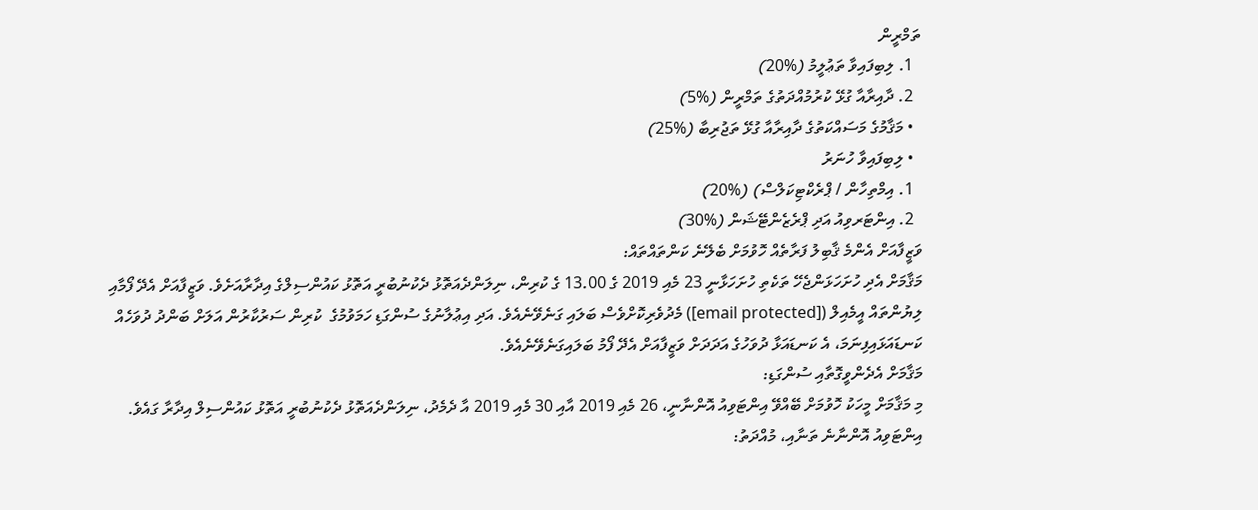ތަމްރީން
  1. ލިބިފައިވާ ތަޢުލީމު (%20)
  2. ދާއިރާއާ ގުޅޭ ކުރުމުއްދަތުގެ ތަމްރީން (%5)
  • މަޤާމުގެ މަސައްކަތުގެ ދާއިރާއާ ގުޅޭ ތަޖުރިބާ (%25)
  • ލިބިފައިވާ ހުނަރު
  1. އިމްތިހާން / ޕްރެކްޓިކަލްސް) (%20)
  2. އިންޓަރވިއު އަދި ޕްރެޒެންޓޭޝަން (%30)
ވަޒީފާއަށް އެންމެ ޤާބިލު ފަރާތެއް ހޮވުމަށް ބެލޭނެ ކަންތައްތައް:
މަޤާމަށް އެދި ހުށަހަޅަންޖެހޭ ތަކެތި ހުށަހަޅާނީ 23 މެއި 2019 ގެ 13.00 ގެ ކުރިން، ނިލަންދެއަތޮޅު ދެކުނުބުރީ އަތޮޅު ކައުންސިލްގެ އިދާރާއަށެވެ. ވަޒީފާއަށް އެދޭ ފޯމާއި ލިޔުންތައް އީމެއިލް ([email protected]) މެދުވެރިކޮށްވެސް ބަލައި ގަނެވޭނެއެވެ. އަދި އިޢުލާނުގެ ސުންގަޑި ހަމަވުމުގެ  ކުރިން ސަރުކާރުން އަލަށް ބަންދު ދުވަހެއް ކަނޑައަޅައިފިނަމަ، އެ ކަނޑައަޅާ ދުވަހުގެ އަދަދަށް ވަޒީފާއަށް އެދޭ ފޯމު ބަލައިގަނެވޭނެއެވެ.
މަޤާމަށް އެދެންވީގޮތާއި ސުންގަޑި:
މި މަޤާމަށް މީހަކު ހޮވުމަށް ބޭއްވޭ އިންޓަވިއު އޮންނާނީ، 26 މެއި 2019 އާއި 30 މެއި 2019 އާ ދެމެދު، ނިލަންދެއަތޮޅު ދެކުނުބުރީ އަތޮޅު ކައުންސިލް އިދާރާ ގައެވެ.
އިންޓަވިއު އޮންނާނެ ތަނާއި، މުއްދަތު: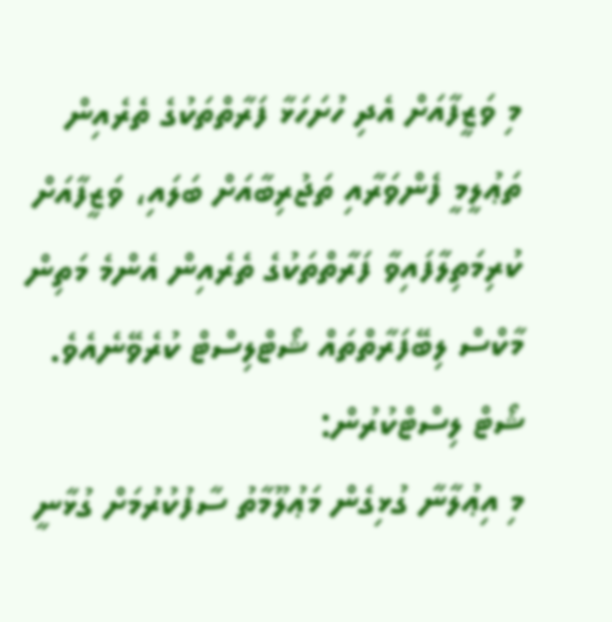މި ވަޒީފާއަށް އެދި ހުށަހަޅާ ފަރާތްތަކުގެ ތެރެއިން ތަޢުލީމީ ފެންވަރާއި ތަޖުރިބާއަށް ބަލައި، ވަޒީފާއަށް ކުރިމަތިލާފައިވާ ފަރާތްތަކުގެ ތެރެއިން އެންމެ މަތިން މާކްސް ލިބޭފަރާތްތައް ޝޯޓްލިސްޓް ކުރެވޭނެއެވެ.
ޝޯޓް ލިސްޓްކުރުން:
މި އިޢުލާނާ ގުޅިގެން މަޢުލޫމާތު ސާފުކުރުމަށް ގުޅާނީ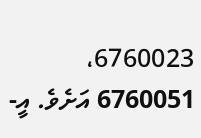6760023، 6760051 އަށެވެ. އީ-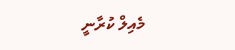މެއިލް ކުރާނީ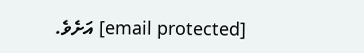[email protected] އަށެވެ.